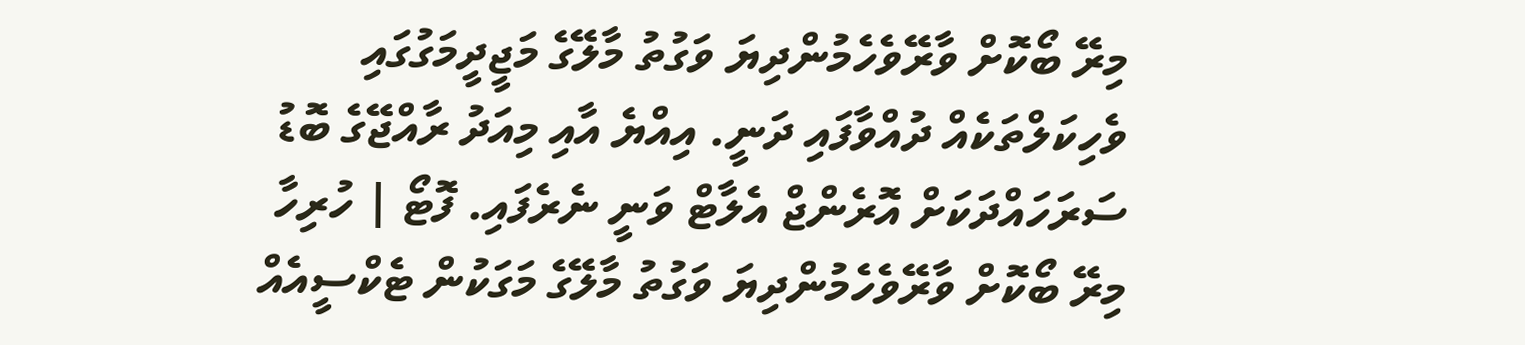މިރޭ ބޯކޮށް ވާރޭވެހެމުންދިޔަ ވަގުތު މާލޭގެ މަޖީދީމަގުގައި ވެހިކަލްތަކެއް ދުއްވާފައި ދަނީ. އިއްޔެ އާއި މިއަދު ރާއްޖޭގެ ބޮޑު ސަރަހައްދަކަށް އޮރެންޖް އެލާޓް ވަނީ ނެރެފައި. ފޮޓޯ | ހުރިހާ
މިރޭ ބޯކޮށް ވާރޭވެހެމުންދިޔަ ވަގުތު މާލޭގެ މަގަކުން ޓެކްސީއެއް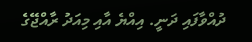ދުއްވާފައި ދަނީ. އިއްޔެ އާއި މިއަދު ރާއްޖޭގެ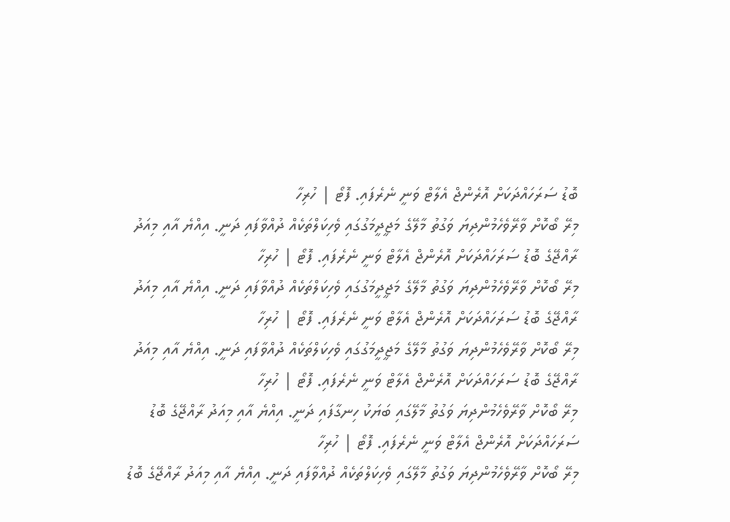ބޮޑު ސަރަހައްދަކަށް އޮރެންޖް އެލާޓް ވަނީ ނެރެފައި. ފޮޓޯ | ހުރިހާ
މިރޭ ބޯކޮށް ވާރޭވެހެމުންދިޔަ ވަގުތު މާލޭގެ މަޖީދީމަގުގައި ވެހިކަލްތަކެއް ދުއްވާފައި ދަނީ. އިއްޔެ އާއި މިއަދު ރާއްޖޭގެ ބޮޑު ސަރަހައްދަކަށް އޮރެންޖް އެލާޓް ވަނީ ނެރެފައި. ފޮޓޯ | ހުރިހާ
މިރޭ ބޯކޮށް ވާރޭވެހެމުންދިޔަ ވަގުތު މާލޭގެ މަޖީދީމަގުގައި ވެހިކަލްތަކެއް ދުއްވާފައި ދަނީ. އިއްޔެ އާއި މިއަދު ރާއްޖޭގެ ބޮޑު ސަރަހައްދަކަށް އޮރެންޖް އެލާޓް ވަނީ ނެރެފައި. ފޮޓޯ | ހުރިހާ
މިރޭ ބޯކޮށް ވާރޭވެހެމުންދިޔަ ވަގުތު މާލޭގެ މަޖީދީމަގުގައި ވެހިކަލްތަކެއް ދުއްވާފައި ދަނީ. އިއްޔެ އާއި މިއަދު ރާއްޖޭގެ ބޮޑު ސަރަހައްދަކަށް އޮރެންޖް އެލާޓް ވަނީ ނެރެފައި. ފޮޓޯ | ހުރިހާ
މިރޭ ބޯކޮށް ވާރޭވެހެމުންދިޔަ ވަގުތު މާލޭގައި ބަޔަކު ހިނގާފައި ދަނީ. އިއްޔެ އާއި މިއަދު ރާއްޖޭގެ ބޮޑު ސަރަހައްދަކަށް އޮރެންޖް އެލާޓް ވަނީ ނެރެފައި. ފޮޓޯ | ހުރިހާ
މިރޭ ބޯކޮށް ވާރޭވެހެމުންދިޔަ ވަގުތު މާލޭގައި ވެހިކަލްތަކެއް ދުއްވާފައި ދަނީ. އިއްޔެ އާއި މިއަދު ރާއްޖޭގެ ބޮޑު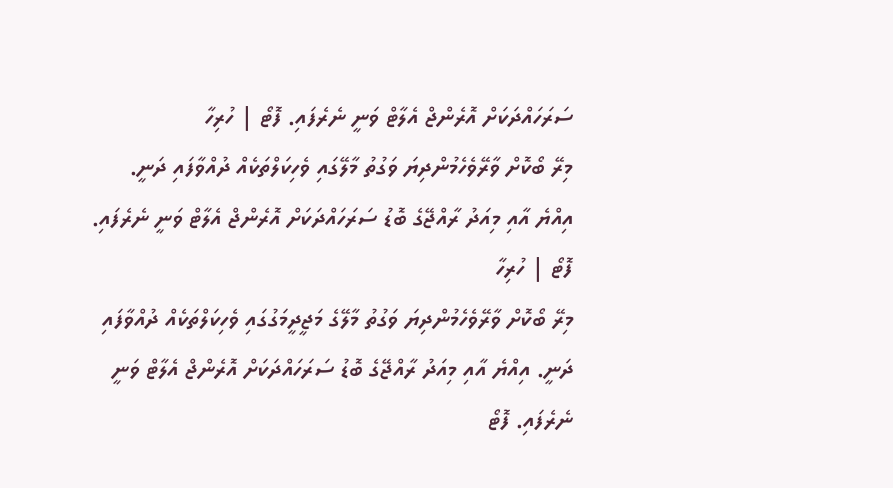ސަރަހައްދަކަށް އޮރެންޖް އެލާޓް ވަނީ ނެރެފައި. ފޮޓޯ | ހުރިހާ
މިރޭ ބޯކޮށް ވާރޭވެހެމުންދިޔަ ވަގުތު މާލޭގައި ވެހިކަލްތަކެއް ދުއްވާފައި ދަނީ. އިއްޔެ އާއި މިއަދު ރާއްޖޭގެ ބޮޑު ސަރަހައްދަކަށް އޮރެންޖް އެލާޓް ވަނީ ނެރެފައި. ފޮޓޯ | ހުރިހާ
މިރޭ ބޯކޮށް ވާރޭވެހެމުންދިޔަ ވަގުތު މާލޭގެ މަޖީދީމަގުގައި ވެހިކަލްތަކެއް ދުއްވާފައި ދަނީ. އިއްޔެ އާއި މިއަދު ރާއްޖޭގެ ބޮޑު ސަރަހައްދަކަށް އޮރެންޖް އެލާޓް ވަނީ ނެރެފައި. ފޮޓޯ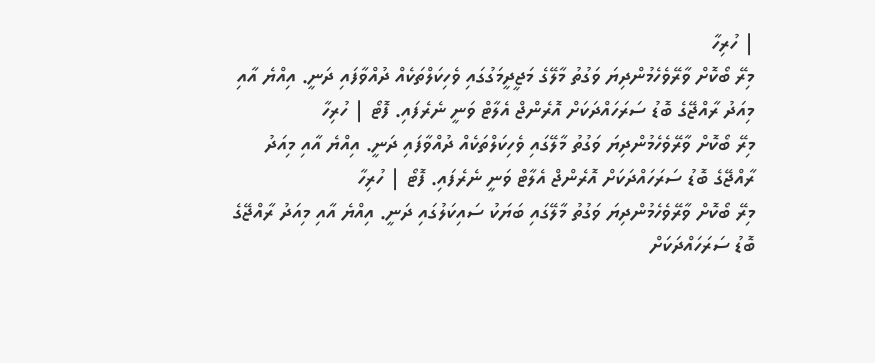| ހުރިހާ
މިރޭ ބޯކޮށް ވާރޭވެހެމުންދިޔަ ވަގުތު މާލޭގެ މަޖީދީމަގުގައި ވެހިކަލްތަކެއް ދުއްވާފައި ދަނީ. އިއްޔެ އާއި މިއަދު ރާއްޖޭގެ ބޮޑު ސަރަހައްދަކަށް އޮރެންޖް އެލާޓް ވަނީ ނެރެފައި. ފޮޓޯ | ހުރިހާ
މިރޭ ބޯކޮށް ވާރޭވެހެމުންދިޔަ ވަގުތު މާލޭގައި ވެހިކަލްތަކެއް ދުއްވާފައި ދަނީ. އިއްޔެ އާއި މިއަދު ރާއްޖޭގެ ބޮޑު ސަރަހައްދަކަށް އޮރެންޖް އެލާޓް ވަނީ ނެރެފައި. ފޮޓޯ | ހުރިހާ
މިރޭ ބޯކޮށް ވާރޭވެހެމުންދިޔަ ވަގުތު މާލޭގައި ބަޔަކު ސައިކަލުގައި ދަނީ. އިއްޔެ އާއި މިއަދު ރާއްޖޭގެ ބޮޑު ސަރަހައްދަކަށް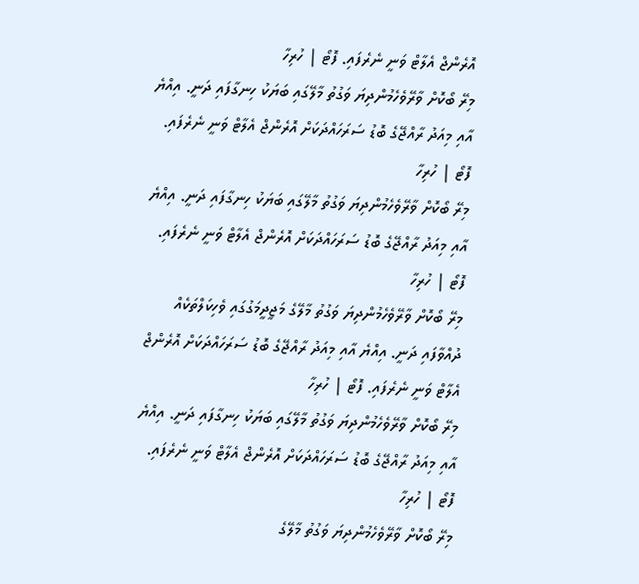އޮރެންޖް އެލާޓް ވަނީ ނެރެފައި. ފޮޓޯ | ހުރިހާ
މިރޭ ބޯކޮށް ވާރޭވެހެމުންދިޔަ ވަގުތު މާލޭގައި ބަޔަކު ހިނގާފައި ދަނީ. އިއްޔެ އާއި މިއަދު ރާއްޖޭގެ ބޮޑު ސަރަހައްދަކަށް އޮރެންޖް އެލާޓް ވަނީ ނެރެފައި. ފޮޓޯ | ހުރިހާ
މިރޭ ބޯކޮށް ވާރޭވެހެމުންދިޔަ ވަގުތު މާލޭގައި ބަޔަކު ހިނގާފައި ދަނީ. އިއްޔެ އާއި މިއަދު ރާއްޖޭގެ ބޮޑު ސަރަހައްދަކަށް އޮރެންޖް އެލާޓް ވަނީ ނެރެފައި. ފޮޓޯ | ހުރިހާ
މިރޭ ބޯކޮށް ވާރޭވެހެމުންދިޔަ ވަގުތު މާލޭގެ މަޖީދީމަގުގައި ވެހިކަލްތަކެއް ދުއްވާފައި ދަނީ. އިއްޔެ އާއި މިއަދު ރާއްޖޭގެ ބޮޑު ސަރަހައްދަކަށް އޮރެންޖް އެލާޓް ވަނީ ނެރެފައި. ފޮޓޯ | ހުރިހާ
މިރޭ ބޯކޮށް ވާރޭވެހެމުންދިޔަ ވަގުތު މާލޭގައި ބަޔަކު ހިނގާފައި ދަނީ. އިއްޔެ އާއި މިއަދު ރާއްޖޭގެ ބޮޑު ސަރަހައްދަކަށް އޮރެންޖް އެލާޓް ވަނީ ނެރެފައި. ފޮޓޯ | ހުރިހާ
މިރޭ ބޯކޮށް ވާރޭވެހެމުންދިޔަ ވަގުތު މާލޭގެ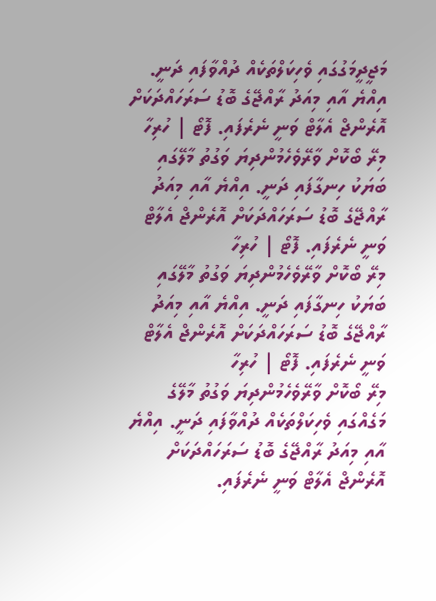މަޖީދީމަގުގައި ވެހިކަލްތަކެއް ދުއްވާފައި ދަނީ. އިއްޔެ އާއި މިއަދު ރާއްޖޭގެ ބޮޑު ސަރަހައްދަކަށް އޮރެންޖް އެލާޓް ވަނީ ނެރެފައި. ފޮޓޯ | ހުރިހާ
މިރޭ ބޯކޮށް ވާރޭވެހެމުންދިޔަ ވަގުތު މާލޭގައި ބަޔަކު ހިނގާފައި ދަނީ. އިއްޔެ އާއި މިއަދު ރާއްޖޭގެ ބޮޑު ސަރަހައްދަކަށް އޮރެންޖް އެލާޓް ވަނީ ނެރެފައި. ފޮޓޯ | ހުރިހާ
މިރޭ ބޯކޮށް ވާރޭވެހެމުންދިޔަ ވަގުތު މާލޭގައި ބަޔަކު ހިނގާފައި ދަނީ. އިއްޔެ އާއި މިއަދު ރާއްޖޭގެ ބޮޑު ސަރަހައްދަކަށް އޮރެންޖް އެލާޓް ވަނީ ނެރެފައި. ފޮޓޯ | ހުރިހާ
މިރޭ ބޯކޮށް ވާރޭވެހެމުންދިޔަ ވަގުތު މާލޭގެ މަގެއްގައި ވެހިކަލްތަކެއް ދުއްވާފައި ދަނީ. އިއްޔެ އާއި މިއަދު ރާއްޖޭގެ ބޮޑު ސަރަހައްދަކަށް އޮރެންޖް އެލާޓް ވަނީ ނެރެފައި.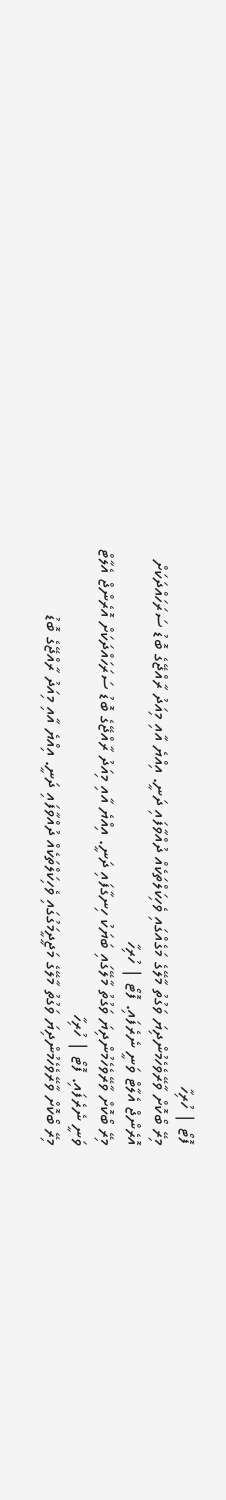ފޮޓޯ | ހުރިހާ
މިރޭ ބޯކޮށް ވާރޭވެހެމުންދިޔަ ވަގުތު މާލޭގެ މަގެއްގައި ވެހިކަލްތަކެއް ދުއްވާފައި ދަނީ. އިއްޔެ އާއި މިއަދު ރާއްޖޭގެ ބޮޑު ސަރަހައްދަކަށް އޮރެންޖް އެލާޓް ވަނީ ނެރެފައި. ފޮޓޯ | ހުރިހާ
މިރޭ ބޯކޮށް ވާރޭވެހެމުންދިޔަ ވަގުތު މާލޭގައި ބަޔަކު ހިނގާފައި ދަނީ. އިއްޔެ އާއި މިއަދު ރާއްޖޭގެ ބޮޑު ސަރަހައްދަކަށް އޮރެންޖް އެލާޓް ވަނީ ނެރެފައި. ފޮޓޯ | ހުރިހާ
މިރޭ ބޯކޮށް ވާރޭވެހެމުންދިޔަ ވަގުތު މާލޭގެ މަޖީދީމަގުގައި ވެހިކަލްތަކެއް ދުއްވާފައި ދަނީ. އިއްޔެ އާއި މިއަދު ރާއްޖޭގެ ބޮޑު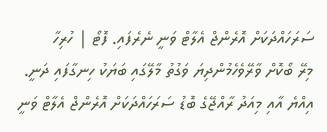ސަރަހައްދަކަށް އޮރެންޖް އެލާޓް ވަނީ ނެރެފައި. ފޮޓޯ | ހުރިހާ
މިރޭ ބޯކޮށް ވާރޭވެހެމުންދިޔަ ވަގުތު މާލޭގައި ބަޔަކު ހިނގާފައި ދަނީ. އިއްޔެ އާއި މިއަދު ރާއްޖޭގެ ބޮޑު ސަރަހައްދަކަށް އޮރެންޖް އެލާޓް ވަނީ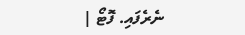ނެރެފައި. ފޮޓޯ |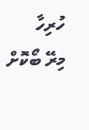ހުރިހާ
މިރޭ ބޯކޮށް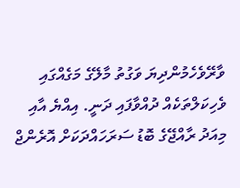ވާރޭވެހެމުންދިޔަ ވަގުތު މާލޭގެ މަގެއްގައި ވެހިކަލްތަކެއް ދުއްވާފައި ދަނީ. އިއްޔެ އާއި މިއަދު ރާއްޖޭގެ ބޮޑު ސަރަހައްދަކަށް އޮރެންޖް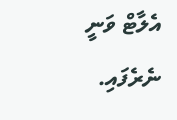އެލާޓް ވަނީ ނެރެފައި.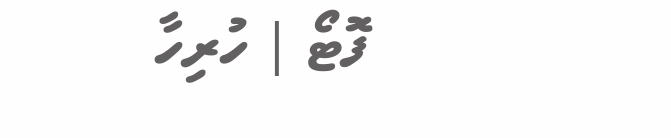ފޮޓޯ | ހުރިހާ